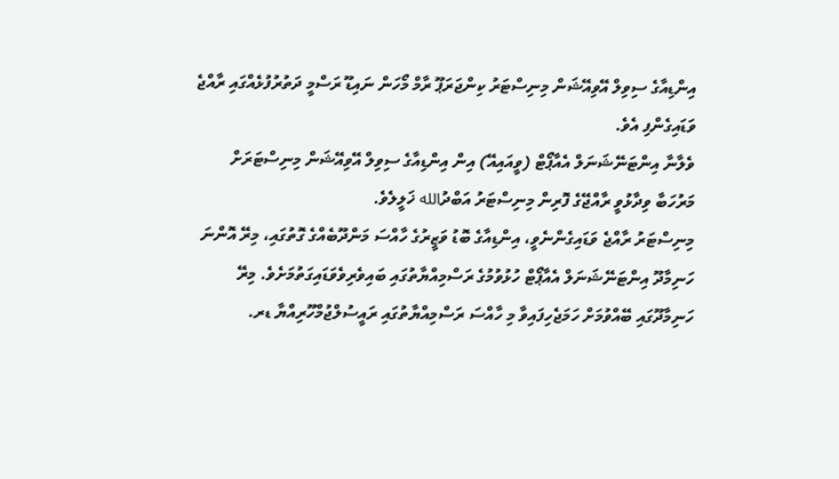އިންޑިއާގެ ސިވިލް އޭވިއޭޝަން މިނިސްޓަރު ކިންޖަރަޕޫ ރާމް މޯހަން ނައިޑޫ ރަސްމީ ދަތުރުފުޅެއްގައި ރާއްޖެ ވަޑައިގެންފި އެވެ.
ވެލާނާ އިންޓަނޭޝަނަލް އެއާޕޯޓް (ވީއައިއޭ) އިން އިންޑިއާގެ ސިވިލް އޭވިއޭޝަން މިނިސްޓަރަށް މަރުހަބާ ވިދާޅުވީ ރާއްޖޭގެ ފޮރިން މިނިސްޓަރު އަބްދުالله ޚަލީލެވެ.
މިނިސްޓަރު ރާއްޖެ ވަޑައިގެންނެވީ، އިންޑިއާގެ ބޮޑު ވަޒީރުގެ ހާއްސަ މަންދޫބެއްގެ ގޮތުގައި، މިރޭ އޮންނަ ހަނިމާދޫ އިންޓަނޭޝަނަލް އެއާޕޯޓް ހުޅުވުމުގެ ރަސްމިއްޔާތުގައި ބައިވެރިވެވަޑައިގަތުމަށެވެ. މިރޭ ހަނިމާދޫގައި ބޭއްވުމަށް ހަމަޖެހިފައިވާ މި ހާއްސަ ރަސްމިއްޔާތުގައި ރައީސުލްޖުމްހޫރިއްޔާ ޑރ.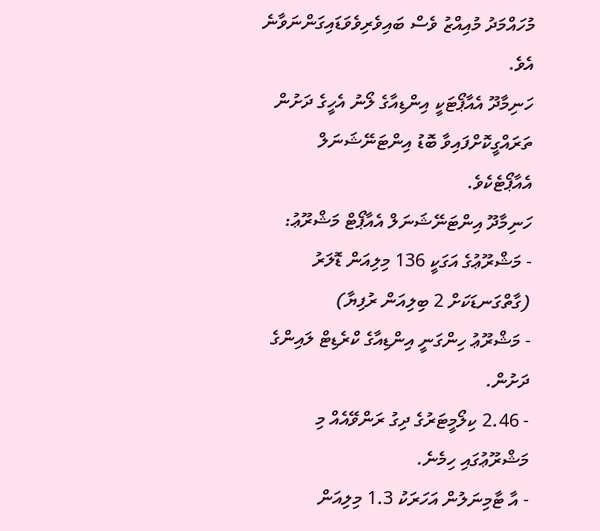މުހައްމަދު މުއިއްޒު ވެސް ބައިވެރިވެވަޑައިގަންނަވާނެ އެވެ.
ހަނިމާދޫ އެއާޕޯޓަކީ އިންޑިއާގެ ލޯނު އެހީގެ ދަށުން ތަރައްގީކޮށްފައިވާ ބޮޑު އިންޓަނޭޝަނަލް އެއާޕޯޓެކެވެ.
ހަނިމާދޫ އިންޓަނޭޝަނަލް އެއާޕޯޓް މަޝްރޫޢު:
- މަޝްރޫޢުގެ އަގަކީ 136 މިލިއަން ޑޮލަރު (ގާތްގަނޑަކަށް 2 ބިލިއަން ރުފިޔާ)
- މަޝްރޫޢު ހިންގަނީ އިންޑިއާގެ ކްރެޑިޓް ލައިންގެ ދަށުން.
- 2.46 ކިލޯމީޓަރުގެ ދިގު ރަންވޭއެއް މި މަޝްރޫޢުގައި ހިމެނެ.
- އާ ޓާމިނަލުން އަހަރަކު 1.3 މިލިއަން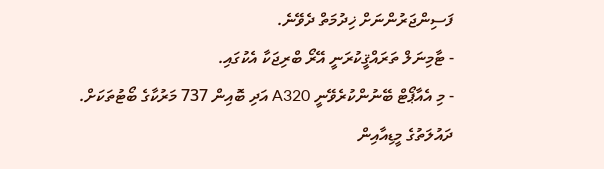ފަސިންޖަރުންނަށް ޚިދުމަތް ދެވޭނެ.
- ޓާމިނަލް ތަރައްޤީކުރަނީ އޭރޯ ބްރިޖަކާ އެކުގައި.
- މި އެއާޕޯޓް ބޭނުންކުރެވޭނީ A320 އަދި ބޮއިން 737 މަރުކާގެ ބޯޓުތަކަށް.
ދައުލަތުގެ މީޑިއާއިން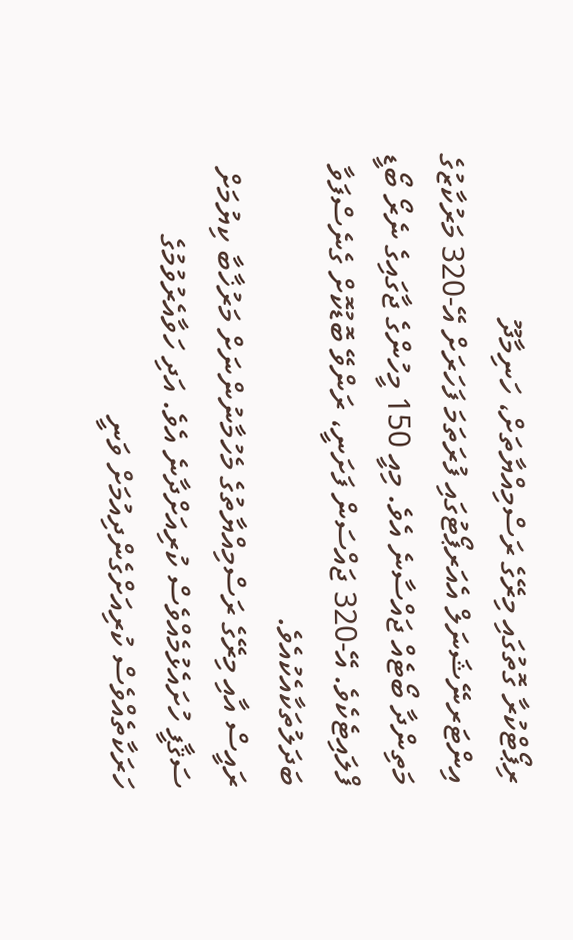ރިޕޯޓްކުރާ ގޮތުގައި މިރޭގެ ރަސްމިއްޔާތަށް، ހަނިމާދޫ އިންޓަރނޭޝަނަލް އެއަރޕޯޓުގައި ފުރަތަމަ ފަހަރަށް އޭ-320 މަރުކާޒުގެ މަތިންދާ ބޯޓެއް ޖައްސާނެ އެވެ. މިއީ 150 މީހުންގެ ޖާގައިގެ ނެރޯ ބޯޑީ ފްލައިޓެކެވެ. އޭ-320 ޖައްސަން ފަށަނީ، ރަންވޭ ބޮޑުކޮށް ގެނެސްފަވާ ބަދަލުތަކާއެކުއެވެ.
ރައީސް އާއި މިރޭގެ ރަސްމިއްޔާތުގެ މެހުމާނުންނަށް މަރުޚާބާ ކިޔުމަށް ސަޤާފީ ހުށައެޅުމެއްވެސް ކުރިއަށްދާނެ އެވެ. އަދި ހަވާއެރުވުމުގެ ހަރަކާތެއްވެސް ކުރިއަށްގެންދިއުމަށް ވަނީ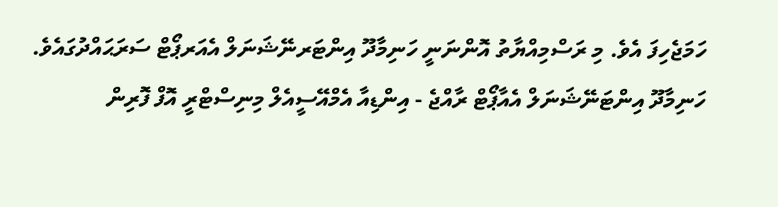ހަމަޖެހިފަ އެވެ. މި ރަސްމިއްޔާތު އޮންނަނީ ހަނިމާދޫ އިންޓަރނޭޝަނަލް އެއަރޕޯޓް ސަރަޙައްދުގައެވެ.
ހަނިމާދޫ އިންޓަނޭޝަނަލް އެއާޕޯޓް ރާއްޖެ - އިންޑިއާ އެމްއޭސީއެލް މިނިސްޓްރީ އޮފް ފޮރިން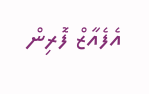އެފެއާޒް ފޮރިން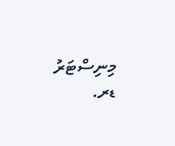މިނިސްޓަރު ޑރ.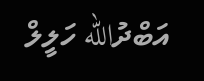އަބްދުالله ހަލީލް